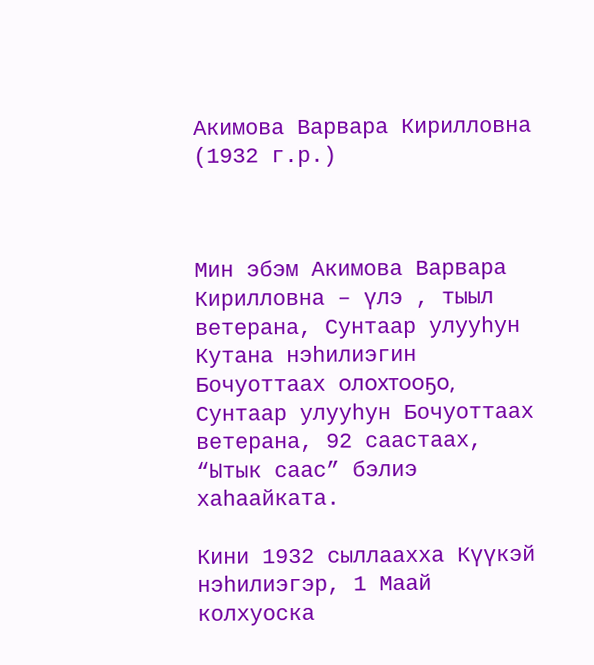Акимова Варвара Кирилловна (1932 г.р.)



Мин эбэм Акимова Варвара Кирилловна – үлэ , тыыл ветерана, Сунтаар улууhун Кутана нэhилиэгин Бочуоттаах олохтооҕо, Сунтаар улууhун Бочуоттаах ветерана, 92 саастаах, “Ытык саас” бэлиэ хаhаайката.

Кини 1932 сыллаахха Күүкэй нэhилиэгэр, 1 Маай колхуоска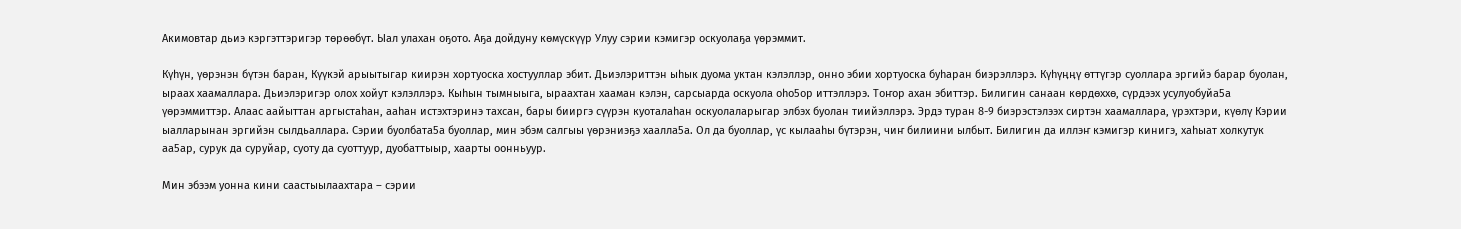Акимовтар дьиэ кэргэттэригэр төрөөбүт. Ыал улахан оҕото. Аҕа дойдуну көмүскүүр Улуу сэрии кэмигэр оскуолаҕа үөрэммит.

Күhүн, үөрэнэн бүтэн баран, Күүкэй арыытыгар киирэн хортуоска хостууллар эбит. Дьиэлэриттэн ыhык дуома уктан кэлэллэр, онно эбии хортуоска буhаран биэрэллэрэ. Күhүӊӊү өттүгэр суоллара эргийэ барар буолан, ыраах хаамаллара. Дьиэлэригэр олох хойут кэлэллэрэ. Кыhын тымныыга, ыраахтан хааман кэлэн, сарсыарда оскуола оhо5ор иттэллэрэ. Тоҥор ахан эбиттэр. Билигин санаан көрдөххө, сүрдээх усулуобуйа5а үөрэммиттэр. Алаас аайыттан аргыстаhан, ааhан истэхтэринэ тахсан, бары бииргэ сүүрэн куоталаhан оскуолаларыгар элбэх буолан тиийэллэрэ. Эрдэ туран 8-9 биэрэстэлээх сиртэн хаамаллара, үрэхтэри, күөлү Кэрии ыалларынан эргийэн сылдьаллара. Сэрии буолбата5а буоллар, мин эбэм салгыы үөрэниэҕэ хаалла5а. Ол да буоллар, үс кылааhы бүтэрэн, чиҥ билиини ылбыт. Билигин да иллэҥ кэмигэр кинигэ, хаhыат холкутук аа5ар, сурук да суруйар, суоту да суоттуур, дуобаттыыр, хаарты оонньуур.

Мин эбээм уонна кини саастыылаахтара – сэрии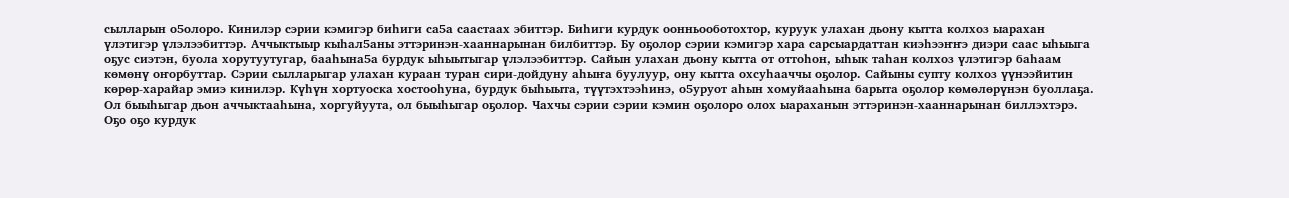сылларын о5олоро. Кинилэр сэрии кэмигэр биhиги са5а саастаах эбиттэр. Биһиги курдук оонньооботохтор, куруук улахан дьону кытта колхоз ыарахан үлэтигэр үлэлээбиттэр. Аччыктыыр кыһал5аны эттэринэн-хааннарынан билбиттэр. Бу оҕолор сэрии кэмигэр хара сарсыардаттан киэhээҥҥэ диэри саас ыhыыга оҕус сиэтэн, буола хорутуутугар, бааhына5а бурдук ыhыытыгар үлэлээбиттэр. Сайын улахан дьону кытта от оттоhон, ыhык таhан колхоз үлэтигэр баhаам көмөнү оҥорбуттар. Сэрии сылларыгар улахан кураан туран сири-дойдуну аhыҥа буулуур, ону кытта охсуhааччы оҕолор. Сайыны супту колхоз үүнээйитин көрөр-харайар эмиэ кинилэр. Күhүн хортуоска хостооhуна, бурдук быhыыта, түүтэхтээhинэ, о5уруот аhын хомуйааhына барыта оҕолор көмөлөрүнэн буоллаҕа. Ол быыhыгар дьон аччыктааhына, хоргуйуута, ол быыhыгар оҕолор. Чахчы сэрии сэрии кэмин оҕолоро олох ыараханын эттэринэн-хааннарынан биллэхтэрэ. Оҕо оҕо курдук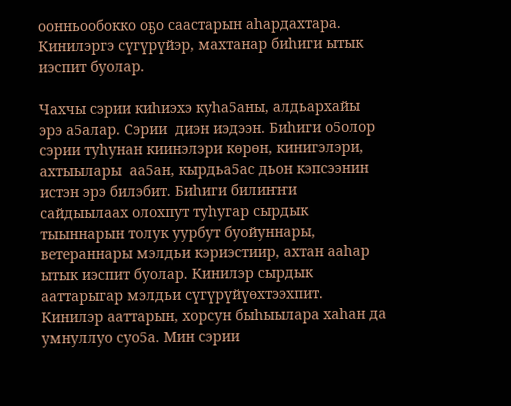оонньообокко оҕо саастарын аhардахтара. Кинилэргэ сүгүрүйэр, махтанар биhиги ытык иэспит буолар.

Чахчы сэрии киһиэхэ куһа5аны, алдьархайы эрэ а5алар. Сэрии  диэн иэдээн. Биһиги о5олор сэрии туһунан киинэлэри көрөн, кинигэлэри, ахтыылары  аа5ан, кырдьа5ас дьон кэпсээнин истэн эрэ билэбит. Биһиги билиҥҥи сайдыылаах олохпут туһугар сырдык тыыннарын толук уурбут буойуннары, ветераннары мэлдьи кэриэстиир, ахтан ааһар ытык иэспит буолар. Кинилэр сырдык ааттарыгар мэлдьи сүгүрүйүөхтээхпит. Кинилэр ааттарын, хорсун быһыылара хаһан да умнуллуо суо5а. Мин сэрии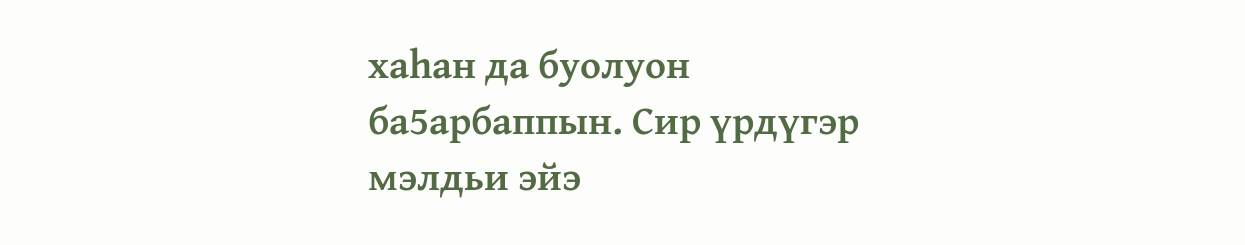хаһан да буолуон ба5арбаппын. Сир үрдүгэр мэлдьи эйэ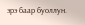эрэ баар буоллун.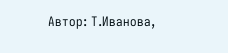Автор: Т.Иванова,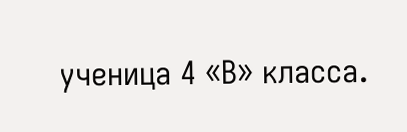ученица 4 «В» класса.